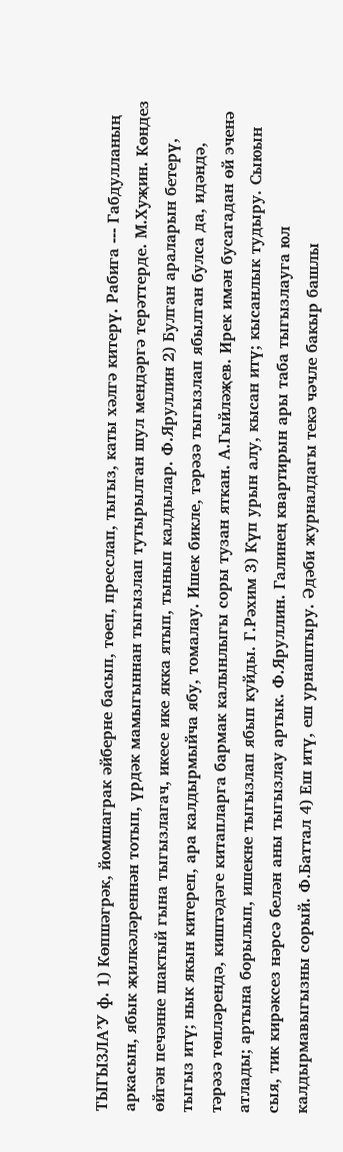ТЫГЫЗЛА’У ф. 1) Көпшәгрәк, йомшаграк әйберне басып, төеп, пресслап, тыгыз, каты хәлгә китерү. Рабига --- Габдулланың аркасын, ябык җилкәләреннән тотып, үрдәк мамыгыннан тыгызлап тутырылган шул мендәргә терәттерде. М.Хуҗин. Көндез өйгән печәнне шактый гына тыгызлагач, икесе ике якка ятып, тынып калдылар. Ф.Яруллин 2) Булган араларын бетерү, тыгыз итү; нык якын китереп, ара калдырмыйча ябу, томалау. Ишек бикле, тәрәзә тыгызлап ябылган булса да, идәндә, тәрәзә төпләрендә, киштәдәге китапларга бармак калынлыгы соры тузан яткан. А.Гыйләҗев. Ирек имән бусагадан өй эченә атлады; артына борылып, ишекне тыгызлап ябып куйды. Г.Рәхим 3) Күп урын алу, кысан итү; кысанлык тудыру. Сыюын сыя, тик кирәксез нәрсә белән аны тыгызлау артык. Ф.Яруллин. Галинең квартирын ары таба тыгызлауга юл калдырмавыгызны сорый. Ф.Баттал 4) Еш итү, еш урнаштыру. Әдәби журналдагы текә чәчле бакыр башлы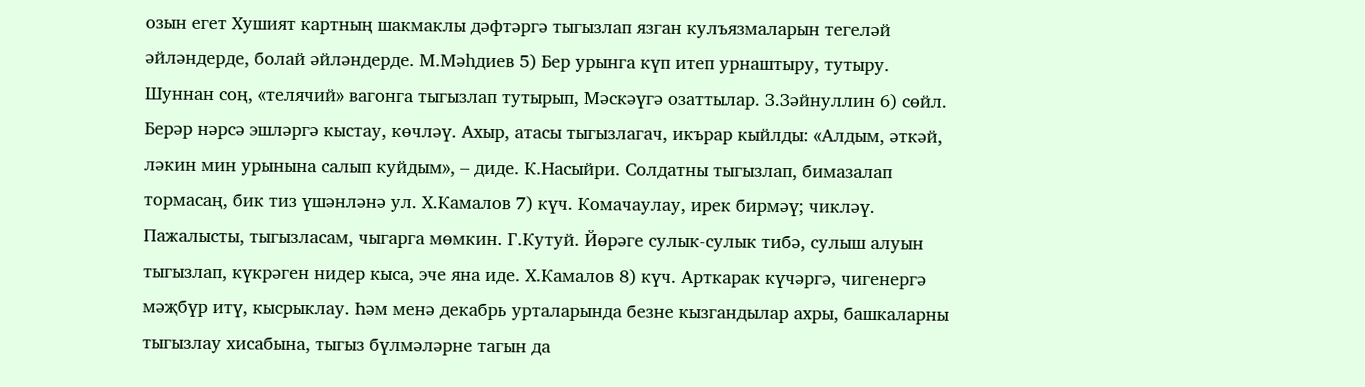озын егет Хушият картның шакмаклы дәфтәргә тыгызлап язган кулъязмаларын тегеләй әйләндерде, болай әйләндерде. М.Мәһдиев 5) Бер урынга күп итеп урнаштыру, тутыру. Шуннан соң, «телячий» вагонга тыгызлап тутырып, Мәскәүгә озаттылар. З.Зәйнуллин 6) сөйл. Берәр нәрсә эшләргә кыстау, көчләү. Ахыр, атасы тыгызлагач, икърар кыйлды: «Алдым, әткәй, ләкин мин урынына салып куйдым», – диде. К.Насыйри. Солдатны тыгызлап, бимазалап тормасаң, бик тиз үшәнләнә ул. Х.Камалов 7) күч. Комачаулау, ирек бирмәү; чикләү. Пажалысты, тыгызласам, чыгарга мөмкин. Г.Кутуй. Йөрәге сулык-сулык тибә, сулыш алуын тыгызлап, күкрәген нидер кыса, эче яна иде. Х.Камалов 8) күч. Арткарак күчәргә, чигенергә мәҗбүр итү, кысрыклау. Һәм менә декабрь урталарында безне кызгандылар ахры, башкаларны тыгызлау хисабына, тыгыз бүлмәләрне тагын да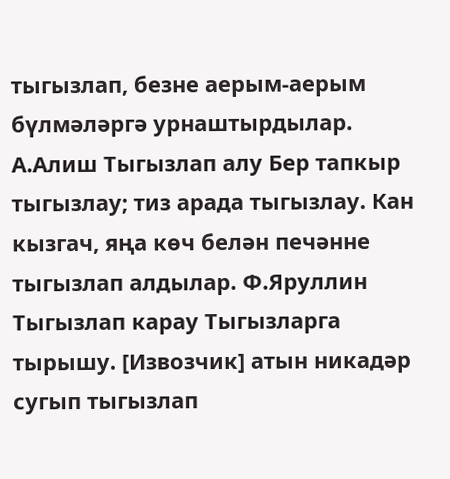тыгызлап, безне аерым-аерым бүлмәләргә урнаштырдылар. А.Алиш Тыгызлап алу Бер тапкыр тыгызлау; тиз арада тыгызлау. Кан кызгач, яңа көч белән печәнне тыгызлап алдылар. Ф.Яруллин Тыгызлап карау Тыгызларга тырышу. [Извозчик] атын никадәр сугып тыгызлап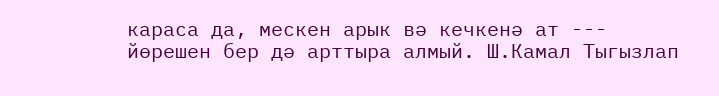караса да, мескен арык вә кечкенә ат --- йөрешен бер дә арттыра алмый. Ш.Камал Тыгызлап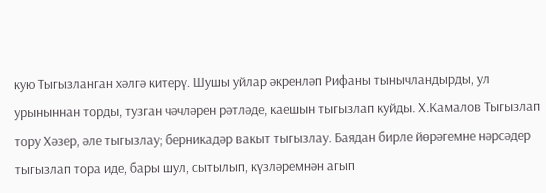кую Тыгызланган хәлгә китерү. Шушы уйлар әкренләп Рифаны тынычландырды, ул урыныннан торды, тузган чәчләрен рәтләде, каешын тыгызлап куйды. Х.Камалов Тыгызлап тору Хәзер, әле тыгызлау; берникадәр вакыт тыгызлау. Баядан бирле йөрәгемне нәрсәдер тыгызлап тора иде, бары шул, сытылып, күзләремнән агып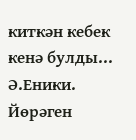киткән кебек кенә булды... Ә.Еники. Йөрәген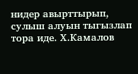нидер авырттырып, сулыш алуын тыгызлап тора иде. Х.Камалов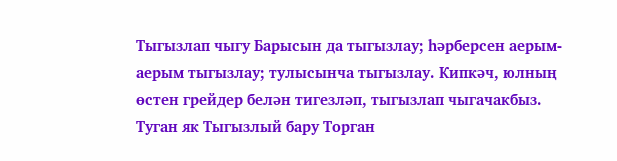Тыгызлап чыгу Барысын да тыгызлау; һәрберсен аерым-аерым тыгызлау; тулысынча тыгызлау. Кипкәч, юлның өстен грейдер белән тигезләп, тыгызлап чыгачакбыз. Туган як Тыгызлый бару Торган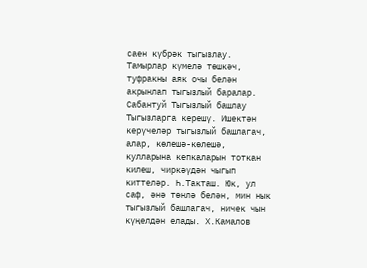саен күбрәк тыгызлау. Тамырлар күмелә төшкәч, туфракны аяк очы белән акрынлап тыгызлый баралар. Сабантуй Тыгызлый башлау Тыгызларга керешү. Ишектән керүчеләр тыгызлый башлагач, алар, көлешә-көлешә, кулларына кепкаларын тоткан килеш, чиркәүдән чыгып киттеләр. Һ.Такташ. Юк, ул саф, әнә төнлә белән, мин нык тыгызлый башлагач, ничек чын күңелдән елады. Х.Камалов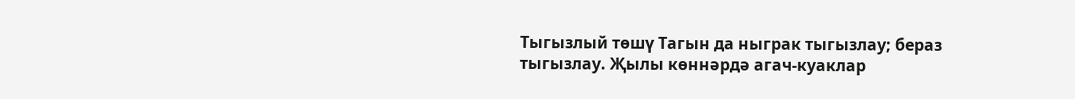Тыгызлый төшү Тагын да ныграк тыгызлау; бераз тыгызлау. Җылы көннәрдә агач-куаклар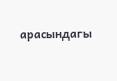арасындагы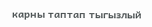карны таптап тыгызлый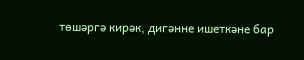төшәргә кирәк, дигәнне ишеткәне бар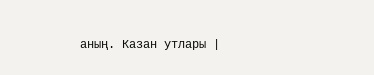аның. Казан утлары |